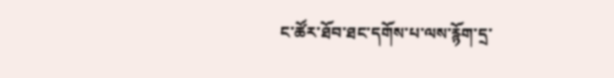ང་ཚོར་ཐོབ་ཐང་དགོས་པ་ལས་རྙོག་དྲ་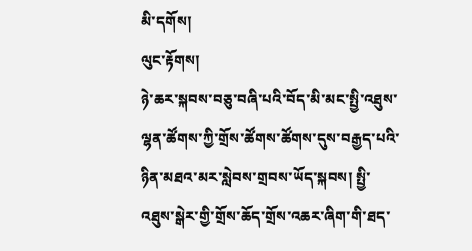མི་དགོས།
ལུང་རྟོགས།
ཉེ་ཆར་སྐབས་བཅུ་བཞི་པའི་བོད་མི་མང་སྤྱི་འཐུས་ལྷན་ཚོགས་ཀྱི་གྲོས་ཚོགས་ཚོགས་དུས་བརྒྱད་པའི་ཉིན་མཐའ་མར་སླེབས་གྲབས་ཡོད་སྐབས། སྤྱི་འཐུས་སྒེར་གྱི་གྲོས་ཆོད་གྲོས་འཆར་ཞིག་གི་ཐད་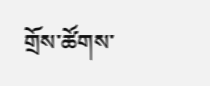གྲོས་ཚོགས་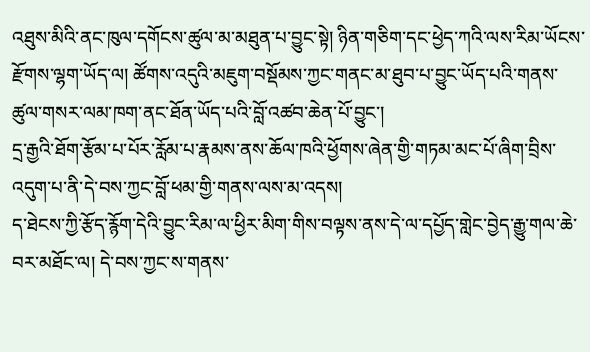འཐུས་མིའི་ནང་ཁུལ་དགོངས་ཚུལ་མ་མཐུན་པ་བྱུང་སྟེ། ཉིན་གཅིག་དང་ཕྱེད་ཀའི་ལས་རིམ་ཡོངས་རྫོགས་ལྷག་ཡོད་ལ། ཚོགས་འདུའི་མཇུག་བསྡོམས་ཀྱང་གནང་མ་ཐུབ་པ་བྱུང་ཡོད་པའི་གནས་ཚུལ་གསར་ལམ་ཁག་ནང་ཐོན་ཡོད་པའི་བློ་འཚབ་ཆེན་པོ་བྱུང་།
དྲ་རྒྱའི་ཐོག་རྩོམ་པ་པོར་རློམ་པ་རྣམས་ནས་ཆོལ་ཁའི་ཕྱོགས་ཞེན་གྱི་གཏམ་མང་པོ་ཞིག་བྲིས་འདུག་པ་ནི་དེ་བས་ཀྱང་བློ་ཕམ་གྱི་གནས་ལས་མ་འདས།
ད་ཐེངས་ཀྱི་རྩོད་རྙོག་དེའི་བྱུང་རིམ་ལ་ཕྱིར་མིག་གིས་བལྟས་ནས་དེ་ལ་དཔྱོད་གླེང་བྱེད་རྒྱུ་གལ་ཆེ་བར་མཐོང་ལ། དེ་བས་ཀྱང་ས་གནས་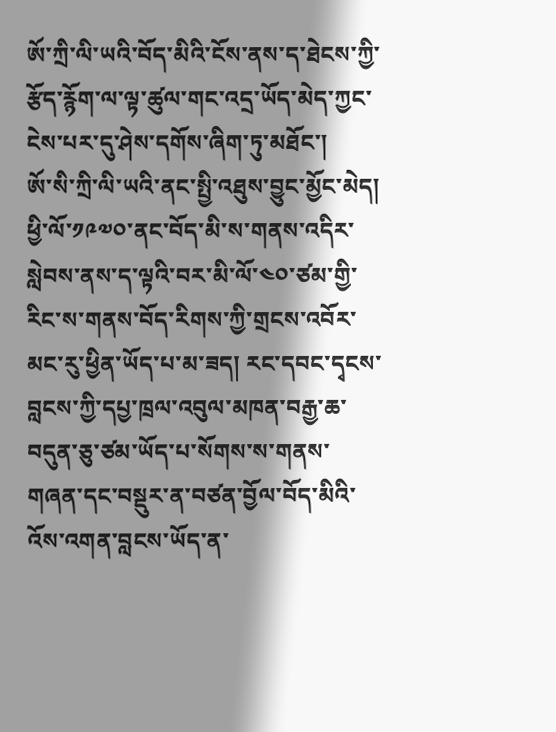ཨོ་ཀྲི་ལི་ཡའི་བོད་མིའི་ངོས་ནས་ད་ཐེངས་ཀྱི་རྩོད་རྙོག་ལ་ལྟ་ཚུལ་གང་འདྲ་ཡོད་མེད་ཀྱང་ངེས་པར་དུ་ཤེས་དགོས་ཞིག་ཏུ་མཐོང་།
ཨོ་སི་ཀྲི་ལི་ཡའི་ནང་སྤྱི་འཐུས་བྱུང་མྱོང་མེད།
ཕྱི་ལོ་༡༩༧༠་ནང་བོད་མི་ས་གནས་འདིར་སླེབས་ནས་ད་ལྟའི་བར་མི་ལོ་༤༠་ཙམ་གྱི་རིང་ས་གནས་བོད་རིགས་ཀྱི་གྲངས་འབོར་མང་རུ་ཕྱིན་ཡོད་པ་མ་ཟད། རང་དབང་དྭངས་བླངས་ཀྱི་དཔྱ་ཁྲལ་འབུལ་མཁན་བརྒྱ་ཆ་བདུན་ཅུ་ཙམ་ཡོད་པ་སོགས་ས་གནས་གཞན་དང་བསྡུར་ན་བཙན་བྱོལ་བོད་མིའི་འོས་འགན་བླངས་ཡོད་ན་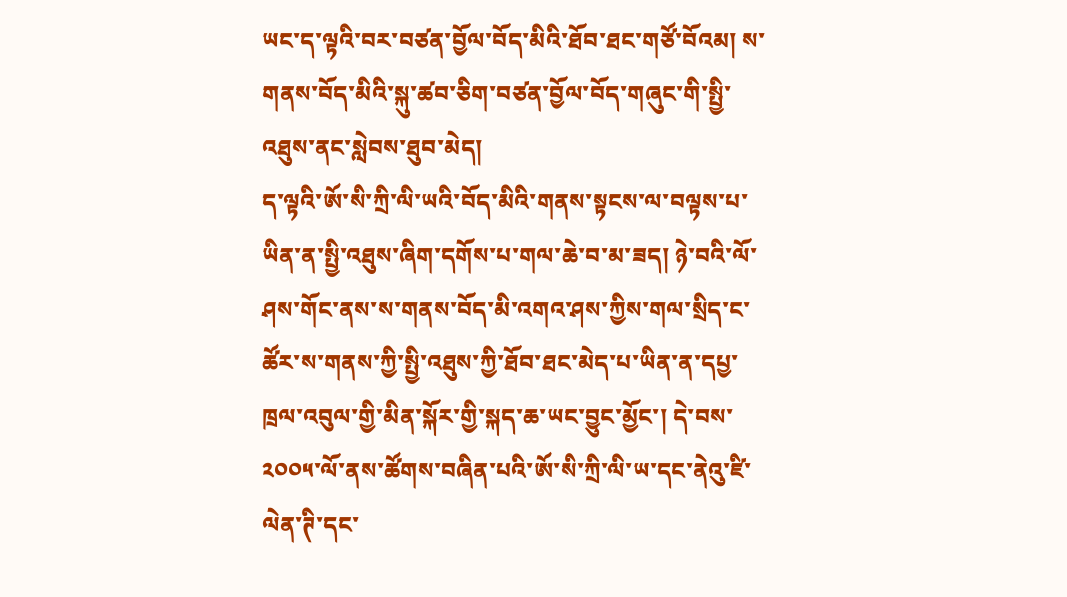ཡང་ད་ལྟའི་བར་བཙན་བྱོལ་བོད་མིའི་ཐོབ་ཐང་གཙོ་བོའམ། ས་གནས་བོད་མིའི་སྐུ་ཚབ་ཅིག་བཙན་བྱོལ་བོད་གཞུང་གི་སྤྱི་འཐུས་ནང་སླེབས་ཐུབ་མེད།
ད་ལྟའི་ཨོ་སི་ཀྲི་ལི་ཡའི་བོད་མིའི་གནས་སྟངས་ལ་བལྟས་པ་ཡིན་ན་སྤྱི་འཐུས་ཞིག་དགོས་པ་གལ་ཆེ་བ་མ་ཟད། ཉེ་བའི་ལོ་ཤས་གོང་ནས་ས་གནས་བོད་མི་འགའ་ཤས་ཀྱིས་གལ་སྲིད་ང་ཚོར་ས་གནས་ཀྱི་སྤྱི་འཐུས་ཀྱི་ཐོབ་ཐང་མེད་པ་ཡིན་ན་དཔྱ་ཁྲལ་འབུལ་གྱི་མིན་སྐོར་གྱི་སྐད་ཆ་ཡང་བྱུང་མྱོང་། དེ་བས་༢༠༠༥་ལོ་ནས་ཚོགས་བཞིན་པའི་ཨོ་སི་ཀྲི་ལི་ཡ་དང་ནེའུ་ཛི་ལེན་ཊི་དང་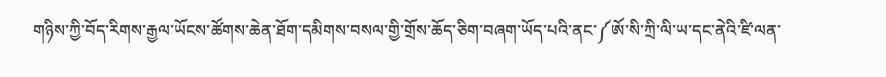གཉིས་ཀྱི་བོད་རིགས་རྒྱལ་ཡོངས་ཚོགས་ཆེན་ཐོག་དམིགས་བསལ་གྱི་གྲོས་ཆོད་ཅིག་བཞག་ཡོད་པའི་ནང་༼ཨོ་སི་ཀྲི་ལི་ཡ་དང་ནེའི་ཛི་ལན་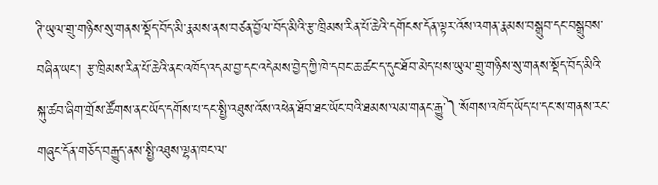ཊི་ཡུལ་གྲུ་གཉིས་སུ་གནས་སྡོད་བོད་མི་རྣམས་ནས་བཙན་བྱོལ་བོད་མིའི་རྩ་ཁྲིམས་རིན་པོ་ཆེའི་དགོངས་དོན་ལྟར་འོས་འགན་རྣམས་བསྒྲུབ་དང་བསྒྲུབས་བཞིན་ཡང་། རྩ་ཁྲིམས་རིན་པོ་ཆེའི་ནང་འཁོད་འདམ་བྱ་དང་འདེམས་བྱེད་ཀྱི་ཁེ་དབང་ཆ་ཚང་ད་དུང་ཐོབ་མེད་པས་ཡུལ་གྲུ་གཉིས་སུ་གནས་སྡོད་བོད་མིའི་སྐུ་ཚབ་ཞིག་གྲོས་ཚོགས་ནང་ཡོད་དགོས་པ་དང་སྤྱི་འཐུས་འོས་འཕེན་ཐོབ་ཐང་ཡོང་བའི་ཐམས་ལམ་གནང་རྒྱུ་༽་སོགས་འཁོད་ཡོད་པ་དང་ས་གནས་རང་གཞུང་དོན་གཅོད་བརྒྱུད་ནས་སྤྱི་འཐུས་ལྷན་ཁང་ལ་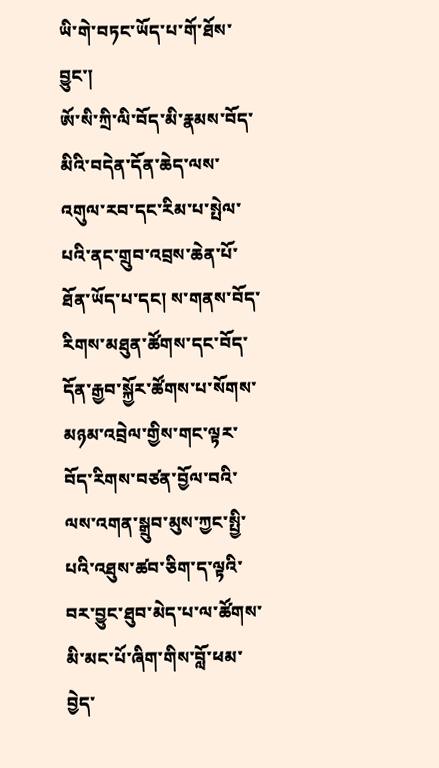ཡི་གེ་བཏང་ཡོད་པ་གོ་ཐོས་བྱུང་།
ཨོ་སི་ཀྲི་ལི་བོད་མི་རྣམས་བོད་མིའི་བདེན་དོན་ཆེད་ལས་འགུལ་རབ་དང་རིམ་པ་སྤེལ་པའི་ནང་གྲུབ་འབྲས་ཆེན་པོ་ཐོན་ཡོད་པ་དང། ས་གནས་བོད་རིགས་མཐུན་ཚོགས་དང་བོད་དོན་རྒྱབ་སྐྱོར་ཚོགས་པ་སོགས་མཉམ་འབྲེལ་གྱིས་གང་ལྟར་བོད་རིགས་བཙན་བྱོལ་བའི་ལས་འགན་སྒྲུབ་མུས་ཀྱང་སྤྱི་པའི་འཐུས་ཚབ་ཅིག་ད་ལྟའི་བར་བྱུང་ཐུབ་མེད་པ་ལ་ཚོགས་མི་མང་པོ་ཞིག་གིས་བློ་ཕམ་བྱེད་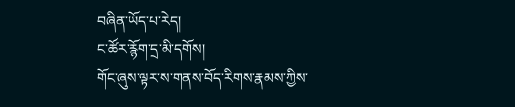བཞིན་ཡོད་པ་རེད།
ང་ཚོར་རྙོག་དྲ་མི་དགོས།
གོང་ཞུས་ལྟར་ས་གནས་བོད་རིགས་རྣམས་ཀྱིས་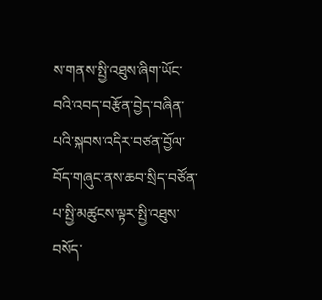ས་གནས་སྤྱི་འཐུས་ཞིག་ཡོང་བའི་འབད་བརྩོན་བྱེད་བཞིན་པའི་སྐབས་འདིར་བཙན་བྱོལ་བོད་གཞུང་ནས་ཆབ་སྲིད་བཙོན་པ་སྤྱི་མཚུངས་ལྟར་སྤྱི་འཐུས་བསོད་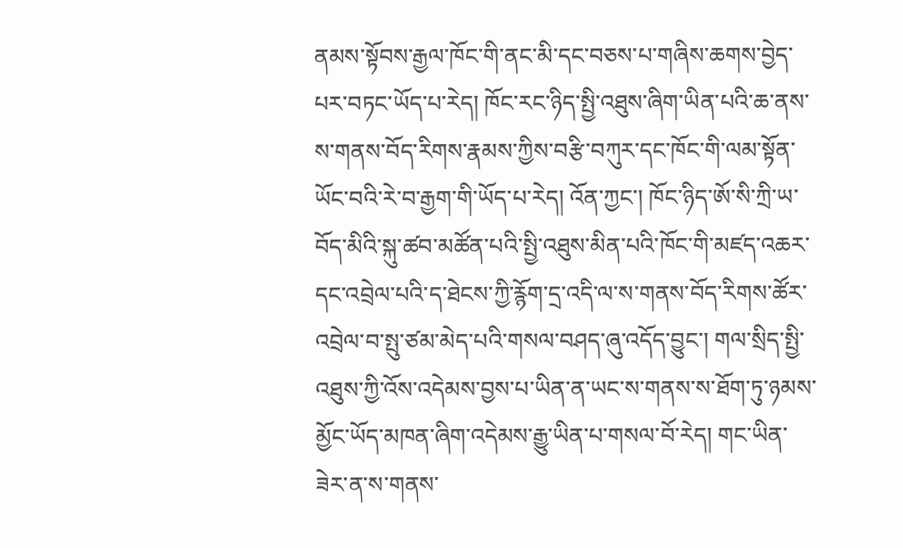ནམས་སྟོབས་རྒྱལ་ཁོང་གི་ནང་མི་དང་བཅས་པ་གཞིས་ཆགས་བྱེད་པར་བཏང་ཡོད་པ་རེད། ཁོང་རང་ཉིད་སྤྱི་འཐུས་ཞིག་ཡིན་པའི་ཆ་ནས་ས་གནས་བོད་རིགས་རྣམས་ཀྱིས་བརྩི་བཀུར་དང་ཁོང་གི་ལམ་སྟོན་ཡོང་བའི་རེ་བ་རྒྱག་གི་ཡོད་པ་རེད། འོན་ཀྱང་། ཁོང་ཉིད་ཨོ་སི་ཀྲི་ཡ་བོད་མིའི་སྐུ་ཚབ་མཚོན་པའི་སྤྱི་འཐུས་མིན་པའི་ཁོང་གི་མཛད་འཆར་དང་འབྲེལ་པའི་ད་ཐེངས་ཀྱི་རྙོག་དྲ་འདི་ལ་ས་གནས་བོད་རིགས་ཚོར་འབྲེལ་བ་སྤུ་ཙམ་མེད་པའི་གསལ་བཤད་ཞུ་འདོད་བྱུང་། གལ་སྲིད་སྤྱི་འཐུས་ཀྱི་འོས་འདེམས་བྱས་པ་ཡིན་ན་ཡང་ས་གནས་ས་ཐོག་ཏུ་ཉམས་མྱོང་ཡོད་མཁན་ཞིག་འདེམས་རྒྱུ་ཡིན་པ་གསལ་བོ་རེད། གང་ཡིན་ཟེར་ན་ས་གནས་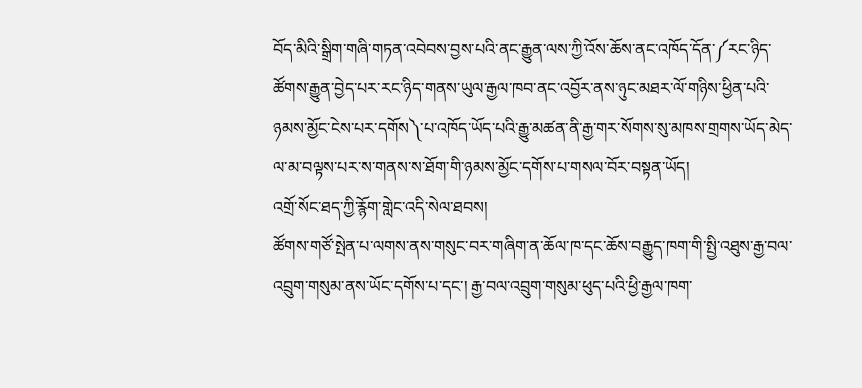བོད་མིའི་སྒྲིག་གཞི་གཏན་འབེབས་བྱས་པའི་ནང་རྒྱུན་ལས་ཀྱི་འོས་ཆོས་ནང་འཁོད་དོན་༼རང་ཉིད་ཚོགས་རྒྱུན་བྱེད་པར་རང་ཉིད་གནས་ཡུལ་རྒྱལ་ཁབ་ནང་འབྱོར་ནས་ཉུང་མཐར་ལོ་གཉིས་ཕྱིན་པའི་ཉམས་མྱོང་ངེས་པར་དགོས༽་པ་འཁོད་ཡོད་པའི་རྒྱུ་མཚན་ནི་རྒྱ་གར་སོགས་སུ་མཁས་གྲགས་ཡོད་མེད་ལ་མ་བལྟས་པར་ས་གནས་ས་ཐོག་གི་ཉམས་མྱོང་དགོས་པ་གསལ་བོར་བསྟན་ཡོད།
འགྲོ་སོང་ཐད་ཀྱི་རྙོག་གླེང་འདི་སེལ་ཐབས།
ཚོགས་གཙོ་སྤེན་པ་ལགས་ནས་གསུང་བར་གཞིག་ན་ཆོལ་ཁ་དང་ཆོས་བརྒྱུད་ཁག་གི་སྤྱི་འཐུས་རྒྱ་བལ་འབྲུག་གསུམ་ནས་ཡོང་དགོས་པ་དང་། རྒྱ་བལ་འབྲུག་གསུམ་ཕུད་པའི་ཕྱི་རྒྱལ་ཁག་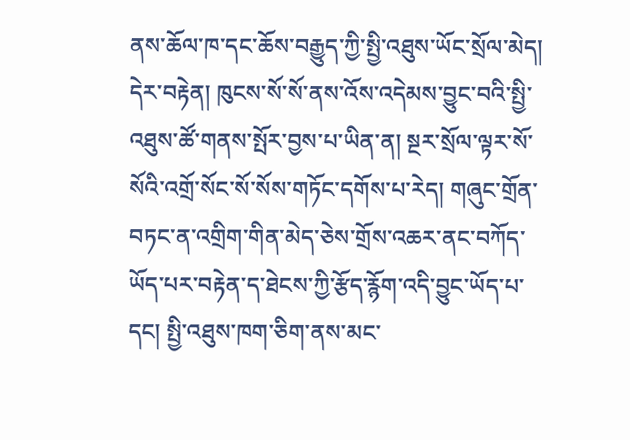ནས་ཆོལ་ཁ་དང་ཆོས་བརྒྱུད་ཀྱི་སྤྱི་འཐུས་ཡོང་སྲོལ་མེད། དེར་བརྟེན། ཁུངས་སོ་སོ་ནས་འོས་འདེམས་བྱུང་བའི་སྤྱི་འཐུས་ཚོ་གནས་སྤོར་བྱས་པ་ཡིན་ན། སྔར་སྲོལ་ལྟར་སོ་སོའི་འགྲོ་སོང་སོ་སོས་གཏོང་དགོས་པ་རེད། གཞུང་གྲོན་བཏང་ན་འགྲིག་གིན་མེད་ཅེས་གྲོས་འཆར་ནང་བཀོད་ཡོད་པར་བརྟེན་ད་ཐེངས་ཀྱི་རྩོད་རྙོག་འདི་བྱུང་ཡོད་པ་དང། སྤྱི་འཐུས་ཁག་ཅིག་ནས་མང་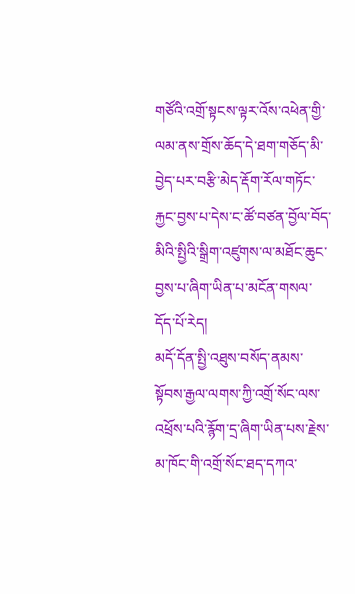གཙོའི་འགྲོ་སྟངས་ལྟར་འོས་འཕེན་གྱི་ལམ་ནས་གྲོས་ཆོད་དེ་ཐག་གཅོད་མི་བྱེད་པར་བརྩི་མེད་རྡོག་རོལ་གཏོང་རྐྱང་བྱས་པ་དེས་ང་ཚོ་བཙན་བྱོལ་བོད་མིའི་སྤྱིའི་སྒྲིག་འཛུགས་ལ་མཐོང་ཆུང་བྱས་པ་ཞིག་ཡིན་པ་མངོན་གསལ་དོད་པོ་རེད།
མདོ་དོན་སྤྱི་འཐུས་བསོད་ནམས་སྟོབས་རྒྱལ་ལགས་ཀྱི་འགྲོ་སོང་ལས་འཕྲོས་པའི་རྙོག་དྲ་ཞིག་ཡིན་པས་རྗེས་མ་ཁོང་གི་འགྲོ་སོང་ཐད་དཀའ་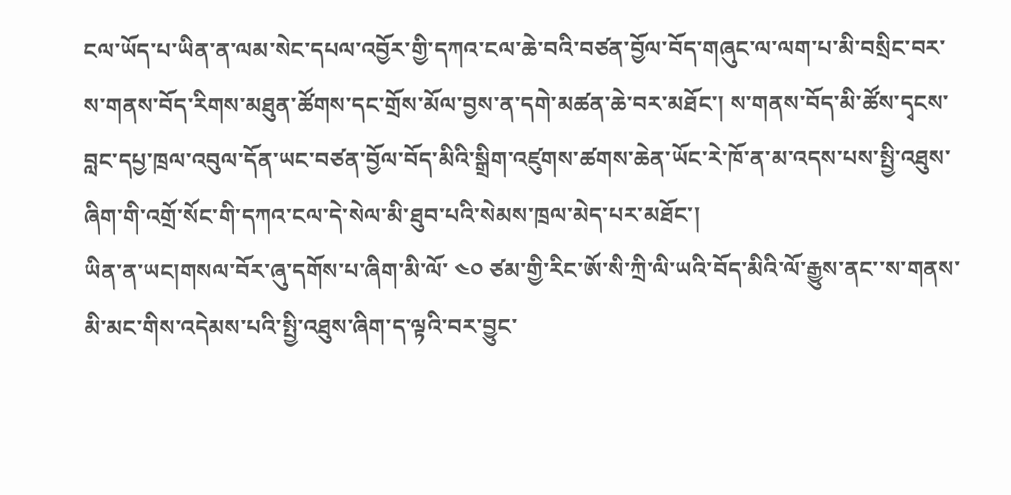ངལ་ཡོད་པ་ཡིན་ན་ལམ་སེང་དཔལ་འབྱོར་གྱི་དཀའ་ངལ་ཆེ་བའི་བཙན་བྱོལ་བོད་གཞུང་ལ་ལག་པ་མི་བསྲིང་བར་ས་གནས་བོད་རིགས་མཐུན་ཚོགས་དང་གྲོས་མོལ་བྱས་ན་དགེ་མཚན་ཆེ་བར་མཐོང་། ས་གནས་བོད་མི་ཚོས་དྭངས་བླང་དཔྱ་ཁྲལ་འབུལ་དོན་ཡང་བཙན་བྱོལ་བོད་མིའི་སྒྲིག་འཛུགས་ཚགས་ཆེན་ཡོང་རེ་ཁོ་ན་མ་འདས་པས་སྤྱི་འཐུས་ཞིག་གི་འགྲོ་སོང་གི་དཀའ་ངལ་དེ་སེལ་མི་ཐུབ་པའི་སེམས་ཁྲལ་མེད་པར་མཐོང་།
ཡིན་ན་ཡང།གསལ་བོར་ཞུ་དགོས་པ་ཞིག་མི་ལོ་ ༤༠ ཙམ་གྱི་རིང་ཨོ་སི་ཀྲི་ལི་ཡའི་བོད་མིའི་ལོ་རྒྱུས་ནང་་ས་གནས་མི་མང་གིས་འདེམས་པའི་སྤྱི་འཐུས་ཞིག་ད་ལྟའི་བར་བྱུང་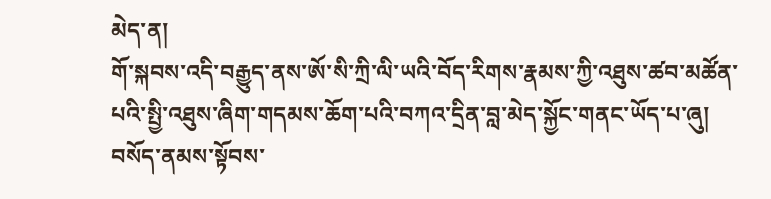མེད་ན།
གོ་སྐབས་འདི་བརྒྱུད་ནས་ཨོ་སི་ཀྲི་ལི་ཡའི་བོད་རིགས་རྣམས་ཀྱི་འཐུས་ཚབ་མཚོན་པའི་སྤྱི་འཐུས་ཞིག་གདམས་ཆོག་པའི་བཀའ་དྲིན་བླ་མེད་སྐྱོང་གནང་ཡོད་པ་ཞུ།
བསོད་ནམས་སྟོབས་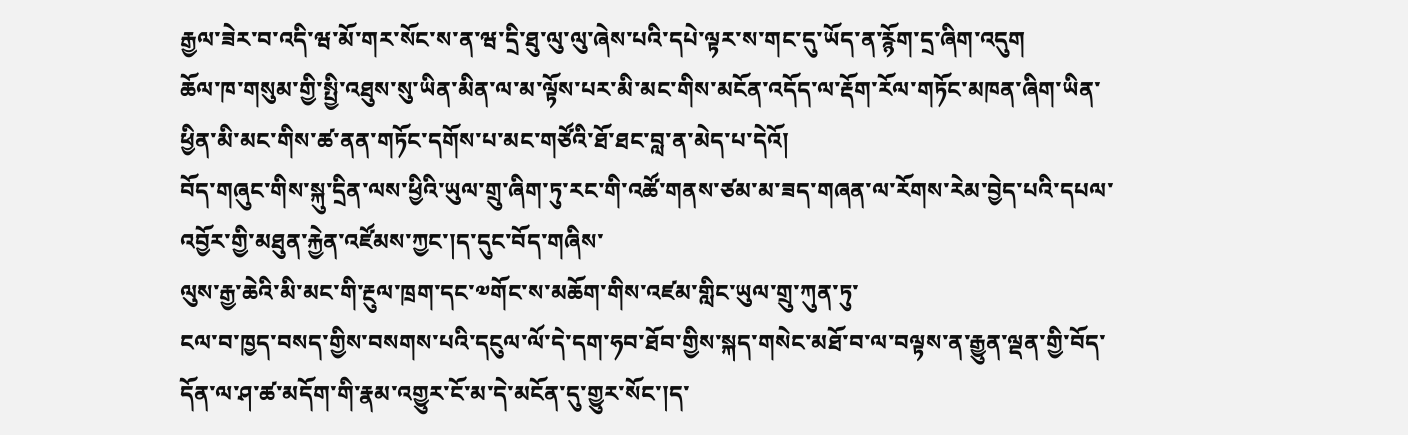རྒྱལ་ཟེར་བ་འདི་ཝ་མོ་གར་སོང་ས་ན་ཝ་དྲི་ཐུ་ལུ་ལུ་ཞེས་པའི་དཔེ་ལྟར་ས་གང་དུ་ཡོད་ན་རྙོག་དྲ་ཞིག་འདུག
ཆོལ་ཁ་གསུམ་གྱི་སྤྱི་འཐུས་སུ་ཡིན་མིན་ལ་མ་ལྟོས་པར་མི་མང་གིས་མངོན་འདོད་ལ་རྡོག་རོལ་གཏོང་མཁན་ཞིག་ཡིན་ཕྱིན་མི་མང་གིས་ཚ་ནན་གཏོང་དགོས་པ་མང་གཙོའི་ཐོ་ཐང་བླ་ན་མེད་པ་དེའོ།
བོད་གཞུང་གིས་སྐུ་དྲིན་ལས་ཕྱིའི་ཡུལ་གྲུ་ཞིག་ཏུ་རང་གི་འཚོ་གནས་ཙམ་མ་ཟད་གཞན་ལ་རོགས་རེམ་བྱེད་པའི་དཔལ་འབྱོར་གྱི་མཐུན་རྐྱེན་འཛོམས་ཀྱང་།ད་དུང་བོད་གཞིས་
ལུས་རྒྱ་ཆེའི་མི་མང་གི་རྔུལ་ཁྲག་དང་༧གོང་ས་མཆོག་གིས་འཛམ་གླིང་ཡུལ་གྲུ་ཀུན་ཏུ་
ངལ་བ་ཁྱད་བསད་གྱིས་བསགས་པའི་དངུལ་ལོ་དེ་དག་ཧབ་ཐོབ་གྱིས་སྐད་གསེང་མཐོ་བ་ལ་བལྟས་ན་རྒྱུན་ལྡན་གྱི་བོད་དོན་ལ་ཤ་ཚ་མདོག་གི་རྣམ་འགྱུར་ངོ་མ་དེ་མངོན་དུ་གྱུར་སོང་།ད་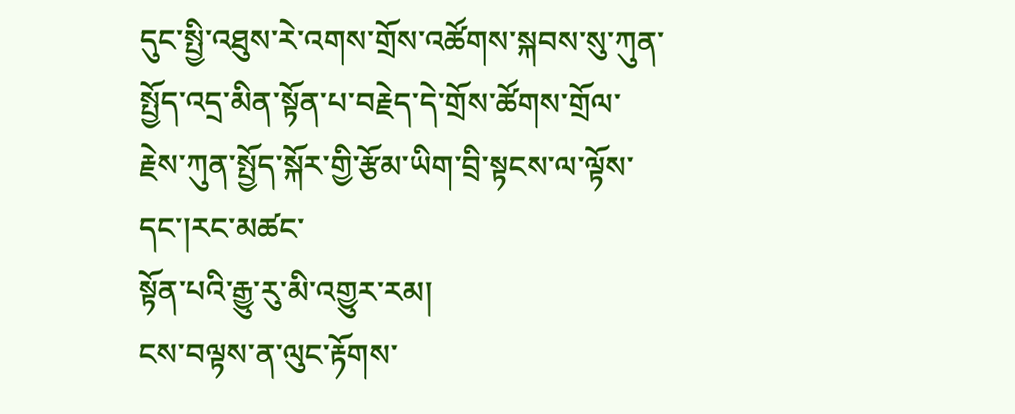དུང་སྤྱི་འཐུས་རེ་འགས་གྲོས་འཚོགས་སྐབས་སུ་ཀུན་སྤྱོད་འདྲ་མིན་སྟོན་པ་བརྗེད་དེ་གྲོས་ཚོགས་གྲོལ་རྗེས་ཀུན་སྤྱོད་སྐོར་གྱི་རྩོམ་ཡིག་བྲི་སྟངས་ལ་ལྟོས་དང་།རང་མཚང་
སྟོན་པའི་རྒྱུ་རུ་མི་འགྱུར་རམ།
ངས་བལྟས་ན་ལུང་རྟོགས་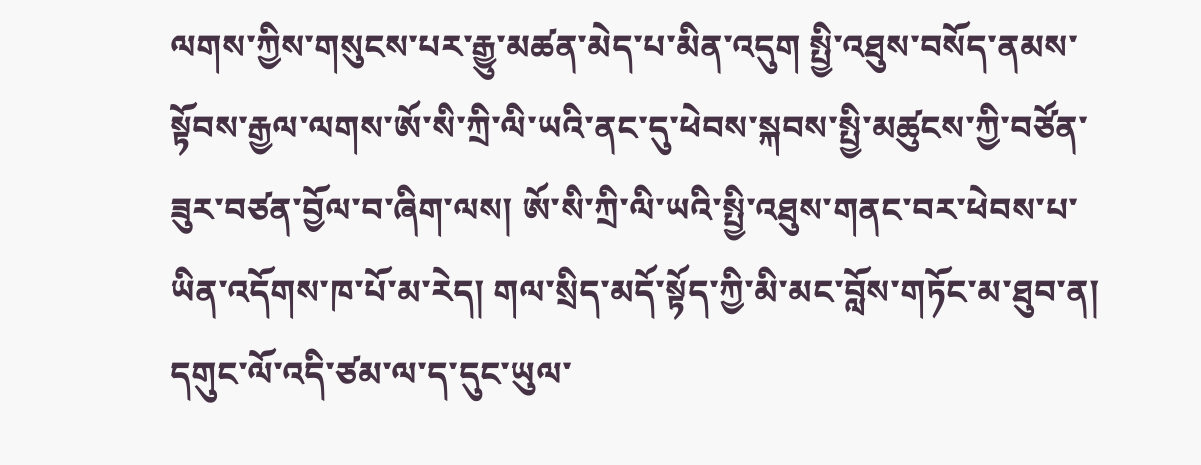ལགས་ཀྱིས་གསུངས་པར་རྒྱུ་མཚན་མེད་པ་མིན་འདུག སྤྱི་འཐུས་བསོད་ནམས་སྟོབས་རྒྱལ་ལགས་ཨོ་སི་ཀྲི་ལི་ཡའི་ནང་དུ་ཕེབས་སྐབས་སྤྱི་མཚུངས་ཀྱི་བཙོན་ཟུར་བཙན་བྱོལ་བ་ཞིག་ལས། ཨོ་སི་ཀྲི་ལི་ཡའི་སྤྱི་འཐུས་གནང་བར་ཕེབས་པ་ཡིན་འདོགས་ཁ་པོ་མ་རེད། གལ་སྲིད་མདོ་སྟོད་ཀྱི་མི་མང་བློས་གཏོང་མ་ཐུབ་ན། དགུང་ལོ་འདི་ཙམ་ལ་ད་དུང་ཡུལ་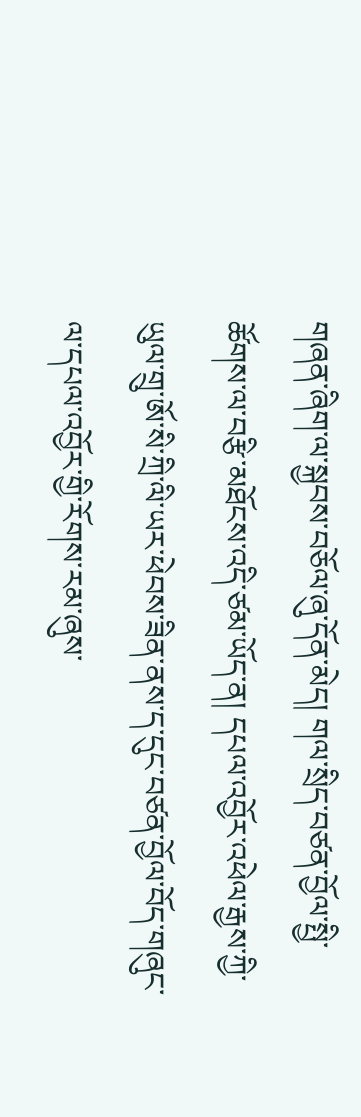གཞན་ཞིག་ལ་སྐྱབས་བཅོལ་ཞུ་དོན་མེད། གལ་སྲིད་བཙན་བྱོལ་སྤྱི་ཚོགས་ལ་བརྩི་མཐོངས་འདི་ཙམ་ཡོད་ན། དཔལ་འབྱོར་འཕེལ་རྒྱས་ཀྱི་ཡུལ་གྲུ་ཨོ་སི་ཀྲི་ལི་ཡར་ཕེབས་ཟིན་ནས་ད་དུང་བཙན་བྱོལ་བོད་གཞུང་ལ་དཔལ་འབྱོར་གྱི་རོགས་རམ་ཞུས་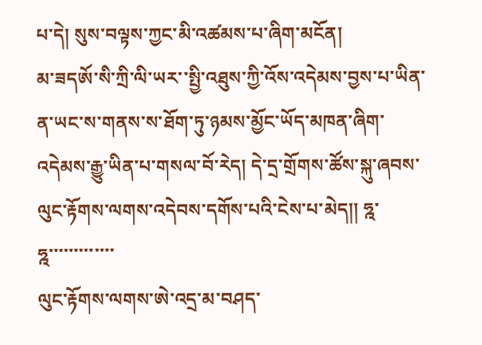པ་དེ། སུས་བལྟས་ཀྱང་མི་འཚམས་པ་ཞིག་མངོན།
མ་ཟདཨོ་སི་ཀྲི་ལི་ཡར་་སྤྱི་འཐུས་ཀྱི་འོས་འདེམས་བྱས་པ་ཡིན་ན་ཡང་ས་གནས་ས་ཐོག་ཏུ་ཉམས་མྱོང་ཡོད་མཁན་ཞིག་འདེམས་རྒྱུ་ཡིན་པ་གསལ་བོ་རེད། དེ་དྲ་གྲོགས་ཚོས་སྐུ་ཞབས་ལུང་རྟོགས་ལགས་འདེབས་དགོས་པའི་ངེས་པ་མེད།། ཧྰ་ཧྰ་་་་་་་་་་་་་
ལུང་རྟོགས་ལགས་ཨེ་འདྲ་མ་བཤད་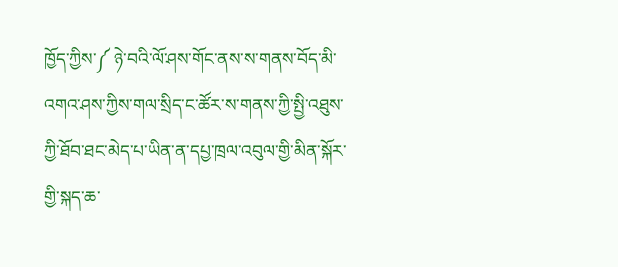ཁྱོད་ཀྱིས་༼ ཉེ་བའི་ལོ་ཤས་གོང་ནས་ས་གནས་བོད་མི་འགའ་ཤས་ཀྱིས་གལ་སྲིད་ང་ཚོར་ས་གནས་ཀྱི་སྤྱི་འཐུས་ཀྱི་ཐོབ་ཐང་མེད་པ་ཡིན་ན་དཔྱ་ཁྲལ་འབུལ་གྱི་མིན་སྐོར་གྱི་སྐད་ཆ་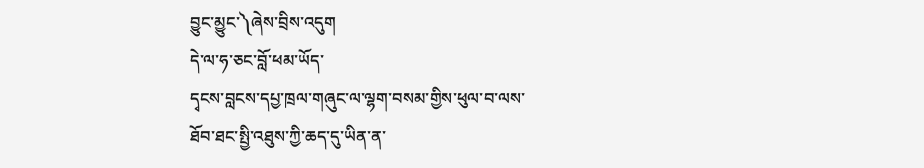བྱུང་མྱུང་༽ཞེས་བྲིས་འདུག
དེ་ལ་ཧ་ཅང་བློ་ཕམ་ཡོད་
དྭངས་བླངས་དཔྱ་ཁྲལ་གཞུང་ལ་ལྷག་བསམ་གྱིས་ཕུལ་བ་ལས་
ཐོབ་ཐང་སྤྱི་འཐུས་ཀྱི་ཆད་དུ་ཡིན་ན་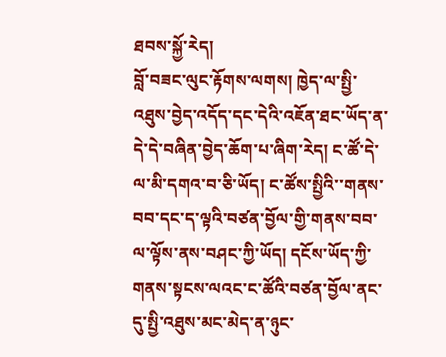ཐབས་སྐྱོ་རེད།
བློ་བཟང་ལུང་རྟོགས་ལགས། ཁྱེད་ལ་སྤྱི་འཐུས་བྱེད་འདོད་དང་དེའི་འཇོན་ཐང་ཡོད་ན་དེ་དེ་བཞིན་བྱེད་ཆོག་པ་ཞིག་རེད། ང་ཚོ་དེ་ལ་མི་དགའ་བ་ཅི་ཡོད། ང་ཚོས་སྤྱིའི་་གནས་བབ་དང་ད་ལྟའི་བཙན་བྱོལ་གྱི་གནས་བབ་ལ་ལྟོས་ནས་བཤང་ཀྱི་ཡོད། དངོས་ཡོད་ཀྱི་གནས་སྟངས་ལའང་ང་ཚོའི་བཙན་བྱོལ་ནང་དུ་སྤྱི་འཐུས་མང་མེད་ན་ཉུང་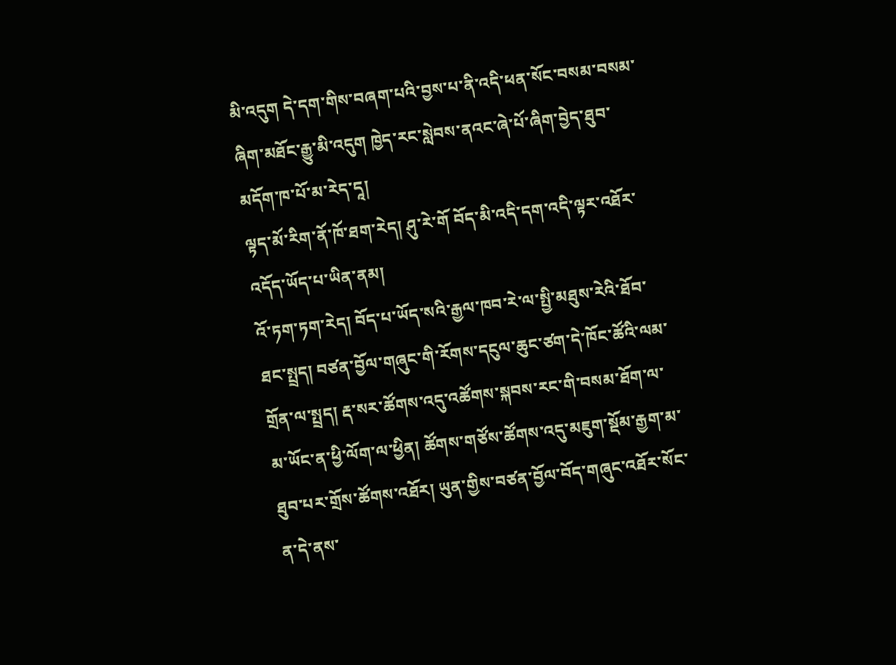མི་འདུག དེ་དག་གིས་བཞག་པའི་བྱས་པ་ནི་འདི་ཕན་སོང་བསམ་བསམ་ཞིག་མཐོང་རྒྱུ་མི་འདུག ཁྱེད་རང་སླེབས་ནའང་ཞེ་པོ་ཞིག་བྱེད་ཐུབ་མདོག་ཁ་པོ་མ་རེད་དཱ།
ལྟད་མོ་རིག་ནོ་ཁོ་ཐག་རེད། ཤུ་རེ་གོ བོད་མི་འདི་དག་འདི་ལྟར་འཐོར་འདོད་ཡོད་པ་ཡིན་ནམ།
འོ་ཏག་ཏག་རེད། བོད་པ་ཡོད་སའི་རྒྱལ་ཁབ་རེ་ལ་སྤྱི་མཐུས་རེའི་ཐོབ་ཐང་སྤྲད། བཙན་བྱོལ་གཞུང་གི་རོགས་དངུལ་ཆུང་ཙག་དེ་ཁོང་ཚོའི་ལམ་གྲོན་ལ་སྤྲད། རྡ་སར་ཚོགས་འདུ་འཚོགས་སྐབས་རང་གི་བསམ་ཐོག་ལ་མ་ཡོང་ན་ཕྱི་ལོག་ལ་ཕྱིན། ཚོགས་གཙོས་ཚོགས་འདུ་མཇུག་སྡོམ་རྒྱག་མ་ཐུབ་པར་གྲོས་ཚོགས་འཐོར། ཡུན་གྱིས་བཙན་བྱོལ་བོད་གཞུང་འཐོར་སོང་ན་དེ་ནས་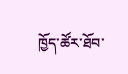ཁྱོད་ཚོར་ཐོབ་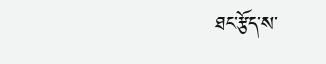ཐང་རྩོད་ས་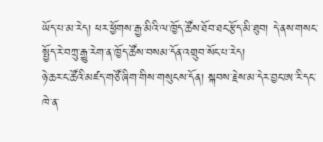ཡོད་པ་མ་རེད། ཕར་ཕྱོགས་རྒྱ་མིའི་ལ་ཁྱོད་ཚོས་ཐོབ་ཐང་རྩོད་མི་ཐུབ། དེ་ནས་གསང་སྤྱོད་རེ་བཀྲུ་རྒྱུ་རེག་ན་ཁྱོད་ཚོས་བསམ་དོན་འགྲུབ་སོང་པ་རེད།
ཉེ་ཆར་ང་ཚོའི་མཛད་གཙོ་ཞིག་གིས་གསུངས་དོན། སྐབས་རྗེས་མ་དེར་བྱང་ཨ་རི་དང་ཁེ་ན་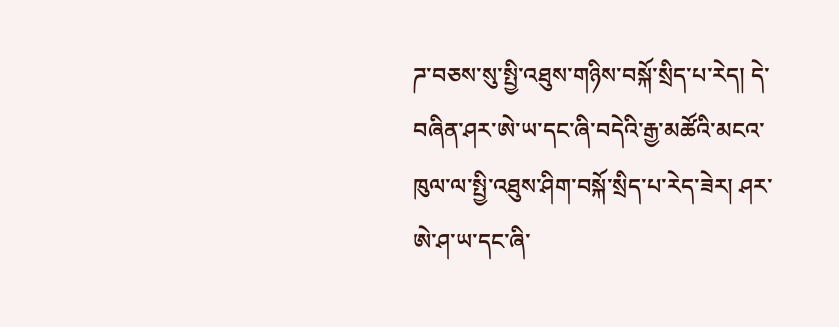ཌ་བཅས་སུ་སྤྱི་འཐུས་གཉིས་བསྐོ་སྲིད་པ་རེད། དེ་བཞིན་ཤར་ཨེ་ཡ་དང་ཞི་བདེའི་རྒྱ་མཚོའི་མངའ་ཁུལ་ལ་སྤྱི་འཐུས་ཤིག་བསྐོ་སྲིད་པ་རེད་ཟེར། ཤར་ཨེ་ཤ་ཡ་དང་ཞི་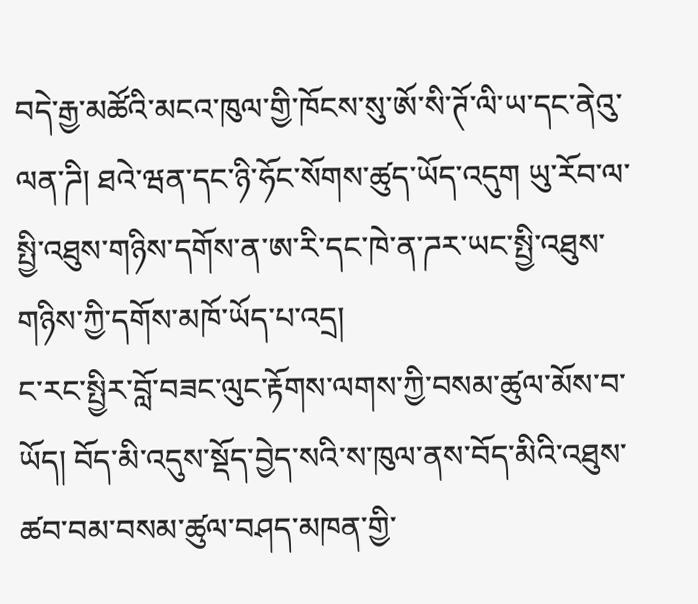བདེ་རྒྱ་མཚོའི་མངའ་ཁུལ་གྱི་ཁོངས་སུ་ཨོ་སི་ཊོ་ལི་ཡ་དང་ནེའུ་ལན་ཌི། ཐའེ་ཝན་དང་ཉི་ཧོང་སོགས་ཚུད་ཡོད་འདུག ཡུ་རོབ་ལ་སྤྱི་འཐུས་གཉིས་དགོས་ན་ཨ་རི་དང་ཁེ་ན་ཌར་ཡང་སྤྱི་འཐུས་གཉིས་ཀྱི་དགོས་མཁོ་ཡོད་པ་འདྲ།
ང་རང་སྤྱིར་བློ་བཟང་ལུང་རྟོགས་ལགས་ཀྱི་བསམ་ཚུལ་མོས་བ་ཡོད། བོད་མི་འདུས་སྡོད་བྱེད་སའི་ས་ཁུལ་ནས་བོད་མིའི་འཐུས་ཚབ་བམ་བསམ་ཚུལ་བཤད་མཁན་གྱི་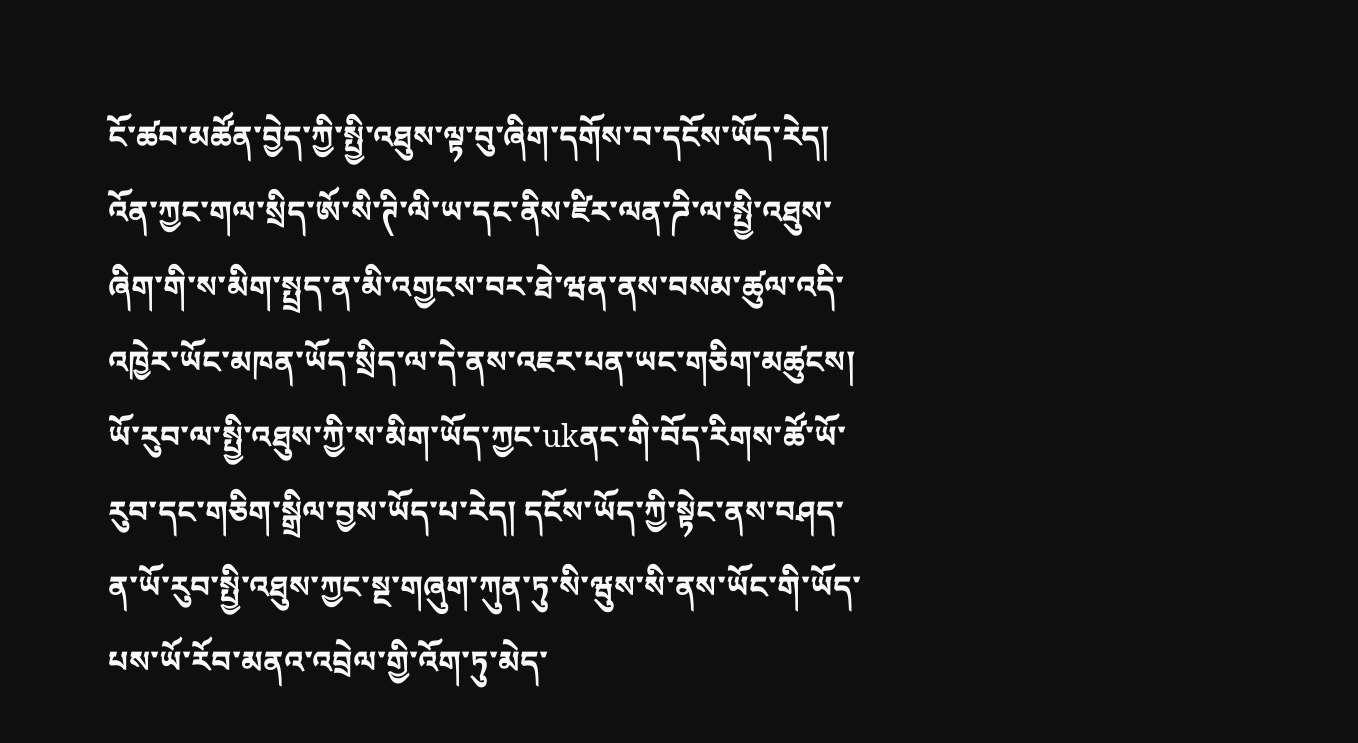ངོ་ཚབ་མཚོན་བྱེད་ཀྱི་སྤྱི་འཐུས་ལྟ་བུ་ཞིག་དགོས་བ་དངོས་ཡོད་རེད། འོན་ཀྱང་གལ་སྲིད་ཨོ་སི་ཊི་ལི་ཡ་དང་ནིས་ཛིར་ལན་ཌི་ལ་སྤྱི་འཐུས་ཞིག་གི་ས་མིག་སྤྲད་ན་མི་འགྱངས་བར་ཐེ་ཝན་ནས་བསམ་ཚུལ་འདི་འཁྱེར་ཡོང་མཁན་ཡོད་སྲིད་ལ་དེ་ནས་འཇར་པན་ཡང་གཅིག་མཚུངས། ཡོ་རུབ་ལ་སྤྱི་འཐུས་ཀྱི་ས་མིག་ཡོད་ཀྱང་ukནང་གི་བོད་རིགས་ཚོ་ཡོ་རུབ་དང་གཅིག་སྒྲིལ་བྱས་ཡོད་པ་རེད། དངོས་ཡོད་ཀྱི་སྟེང་ནས་བཤད་ན་ཡོ་རུབ་སྤྱི་འཐུས་ཀྱང་སྔ་གཞུག་ཀུན་ཏུ་སི་ཝུས་སི་ནས་ཡོང་གི་ཡོད་པས་ཡོ་རོབ་མནའ་འབྲེལ་གྱི་འོག་ཏུ་མེད་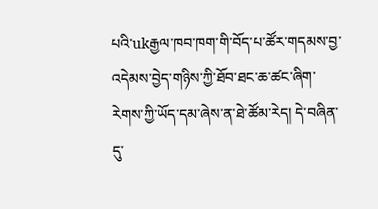པའི་ukརྒྱལ་ཁབ་ཁག་གི་བོད་པ་ཚོར་གདམས་བྱ་འདེམས་བྱེད་གཉིས་ཀྱི་ཐོབ་ཐང་ཆ་ཚང་ཞིག་རེགས་ཀྱི་ཡོད་དམ་ཞེས་ན་ཐེ་ཚོམ་རེད། དེ་བཞིན་དུ་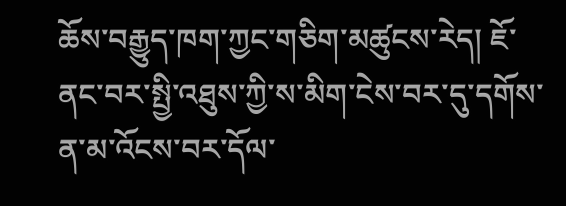ཆོས་བརྒྱུད་ཁག་ཀྱང་གཅིག་མཚུངས་རེད། ཇོ་ནང་བར་སྤྱི་འཐུས་ཀྱི་ས་མིག་ངེས་བར་དུ་དགོས་ན་མ་འོངས་བར་དོལ་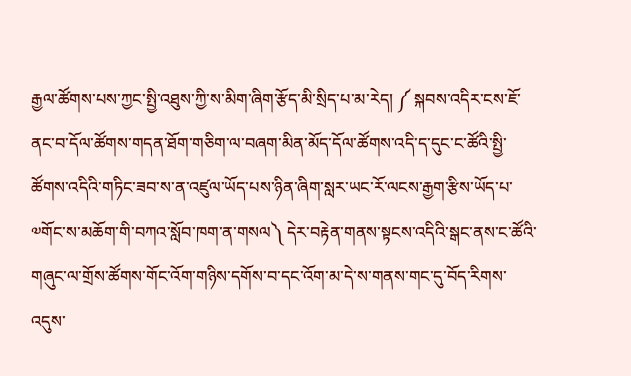རྒྱལ་ཚོགས་པས་ཀྱང་སྤྱི་འཐུས་ཀྱི་ས་མིག་ཞིག་རྩོད་མི་སྲིད་པ་མ་རེད། ༼ སྐབས་འདིར་ངས་ཇོ་ནང་བ་དོལ་ཚོགས་གདན་ཐོག་གཅིག་ལ་བཞག་མིན་མོད་དོལ་ཚོགས་འདི་ད་དུང་ང་ཚོའི་སྤྱི་ཚོགས་འདིའི་གཏིང་ཟབ་ས་ན་འཛུལ་ཡོད་པས་ཉིན་ཞིག་སླར་ཡང་རོ་ལངས་རྒྱག་རྩིས་ཡོད་པ་༧གོང་ས་མཆོག་གི་བཀའ་སློབ་ཁག་ན་གསལ༽ དེར་བརྟེན་གནས་སྟངས་འདིའི་སྒང་ནས་ང་ཚོའི་གཞུང་ལ་གྲོས་ཚོགས་གོང་འོག་གཉིས་དགོས་བ་དང་འོག་མ་དེ་ས་གནས་གང་དུ་བོད་རིགས་འདུས་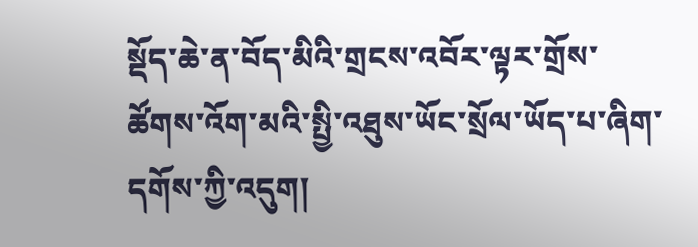སྡོད་ཆེ་ན་བོད་མིའི་གྲངས་འབོར་ལྟར་གྲོས་ཚོགས་འོག་མའི་སྤྱི་འཐུས་ཡོང་སྲོལ་ཡོད་པ་ཞིག་དགོས་ཀྱི་འདུག།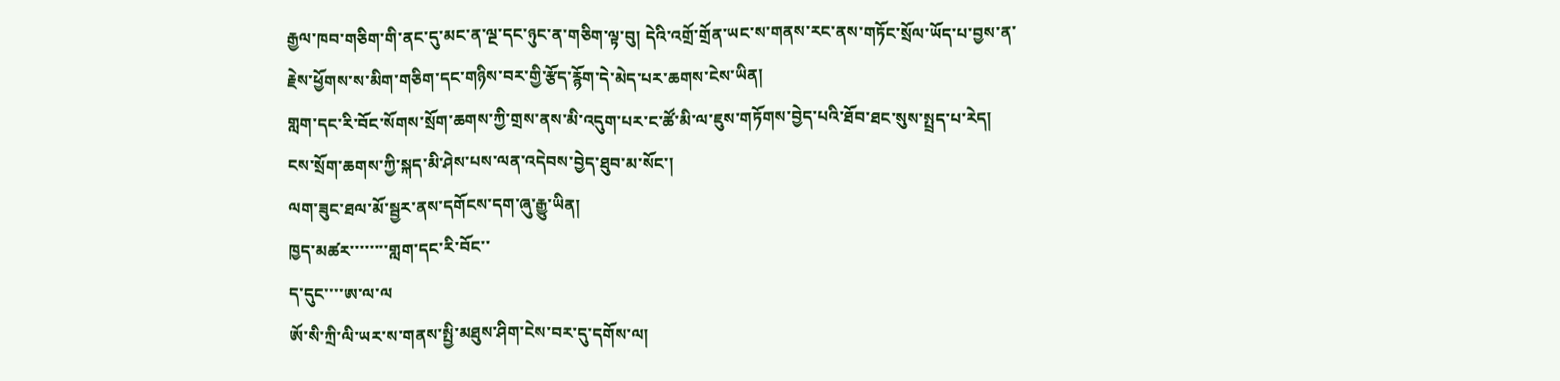རྒྱལ་ཁབ་གཅིག་གི་ནང་དུ་མང་ན་ལྔ་དང་ཉུང་ན་གཅིག་ལྟ་བུ། དེའི་འགྲོ་གྲོན་ཡང་ས་གནས་རང་ནས་གཏོང་སྲོལ་ཡོད་པ་བྱས་ན་རྗེས་ཕྱོགས་ས་མིག་གཅིག་དང་གཉིས་བར་གྱི་རྩོད་རྙོག་དེ་མེད་པར་ཆགས་ངེས་ཡིན།
གླག་དང་རི་བོང་སོགས་སྲོག་ཆགས་ཀྱི་གྲས་ནས་མི་འདུག་པར་ང་ཚོ་མི་ལ་ཇུས་གཏོགས་བྱེད་པའི་ཐོབ་ཐང་སུས་སྤྲད་པ་རེད།
ངས་སྲོག་ཆགས་ཀྱི་སྐད་མི་ཤེས་པས་ལན་འདེབས་བྱེད་ཐུབ་མ་སོང་།
ལག་ཟུང་ཐལ་མོ་སྦྱར་ནས་དགོངས་དག་ཞུ་རྒྱུ་ཡིན།
ཁྱད་མཚར་་་་་་་་གླག་དང་རི་བོང་་
ད་དུང་་་་ཨ་ལ་ལ
ཨོ་སི་ཀྲི་ལི་ཡར་ས་གནས་སྤྱི་མཐུས་ཤིག་ངེས་བར་དུ་དགོས་ལ།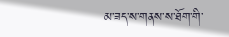མ་ཟད་ས་གནས་ས་ཐོག་གི་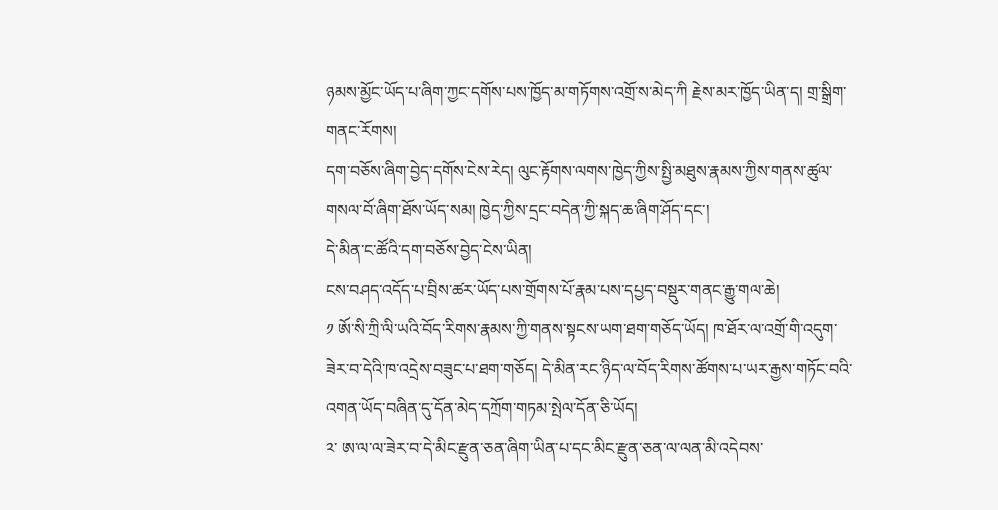ཉམས་མྱོང་ཡོད་པ་ཞིག་ཀྱང་དགོས་པས་ཁྱོད་མ་གཏོགས་འགྲོ་ས་མེད་ཀི རྗེས་མར་ཁྱོད་ཡིན་ད། གྲ་སྒྲིག་གནང་རོགས།
དག་བཅོས་ཞིག་བྱེད་དགོས་ངེས་རེད། ལུང་རྟོགས་ལགས་ཁྱེད་ཀྱིས་སྤྱི་མཐུས་རྣམས་ཀྱིས་གནས་ཚུལ་གསལ་བོ་ཞིག་ཐོས་ཡོད་སམ། ཁྱེད་ཀྱིས་དྲང་བདེན་ཀྱི་སྐད་ཆ་ཞིག་ཤོད་དང་།
དེ་མིན་ང་ཚོའི་དག་བཅོས་བྱེད་ངེས་ཡིན།
ངས་བཤད་འདོད་པ་བྲིས་ཚར་ཡོད་པས་གྲོགས་པོ་རྣམ་པས་དཔྱད་བསྡུར་གནང་རྒྱུ་གལ་ཆེ།
༡ ཨོ་སི་ཀྲི་ལི་ཡའི་བོད་རིགས་རྣམས་ཀྱི་གནས་སྟངས་ཡག་ཐག་གཅོད་ཡོད། ཁ་ཐོར་ལ་འགྲོ་གི་འདུག་ཟེར་བ་དེའི་ཁ་འདྲེས་བཟུང་པ་ཐག་གཅོད། དེ་མིན་རང་ཉིད་ལ་བོད་རིགས་ཚོགས་པ་ཡར་རྒྱས་གཏོང་བའི་འགན་ཡོད་བཞིན་དུ་དོན་མེད་དཀྲོག་གཏམ་སྤེལ་དོན་ཅི་ཡོད།
༢་ ཨ་ལ་ལ་ཟེར་བ་དེ་མིང་རྫུན་ཅན་ཞིག་ཡིན་པ་དང་མིང་རྫུན་ཅན་ལ་ལན་མི་འདེབས་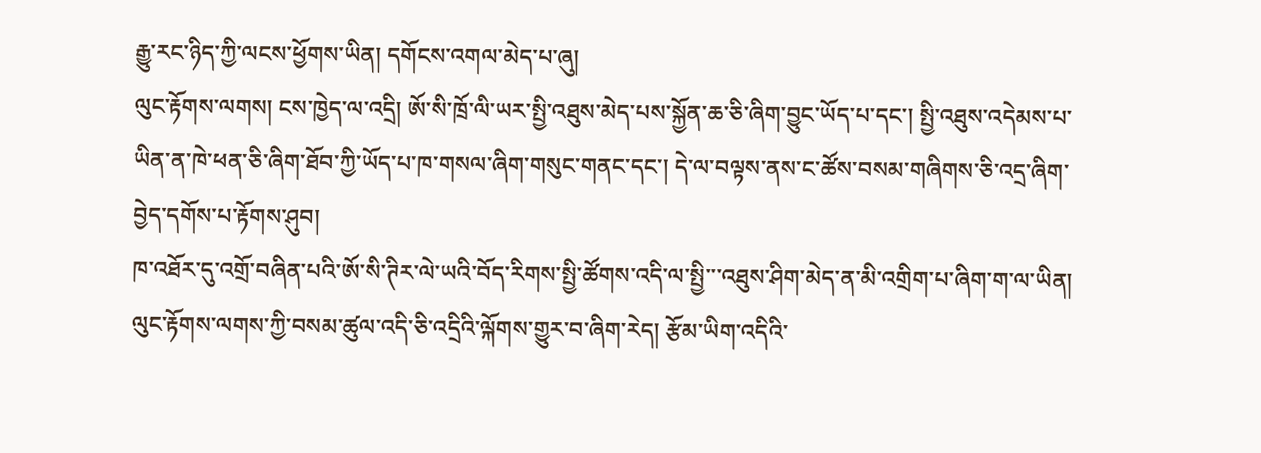རྒྱུ་རང་ཉིད་ཀྱི་ལངས་ཕྱོགས་ཡིན། དགོངས་འགལ་མེད་པ་ཞུ།
ལུང་རྟོགས་ལགས། ངས་ཁྱེད་ལ་འདྲི། ཨོ་སི་ཁྲོ་ལི་ཡར་སྤྱི་འཐུས་མེད་པས་སྐྱོན་ཆ་ཅི་ཞིག་བྱུང་ཡོད་པ་དང་། སྤྱི་འཐུས་འདེམས་པ་ཡིན་ན་ཁེ་ཕན་ཅི་ཞིག་ཐོབ་ཀྱི་ཡོད་པ་ཁ་གསལ་ཞིག་གསུང་གནང་དང་། དེ་ལ་བལྟས་ནས་ང་ཚོས་བསམ་གཞིགས་ཅི་འདྲ་ཞིག་བྱེད་དགོས་པ་རྟོགས་ཤུབ།
ཁ་འཐོར་དུ་འགྲོ་བཞིན་པའི་ཨོ་སི་ཊིར་ལེ་ཡའི་བོད་རིགས་སྤྱི་ཚོགས་འདི་ལ་སྤྱི་་་འཐུས་ཤིག་མེད་ན་མི་འགྲིག་པ་ཞིག་ག་ལ་ཡིན། ལུང་རྟོགས་ལགས་ཀྱི་བསམ་ཚུལ་འདི་ཅི་འདྲིའི་ལྐོགས་གྱུར་བ་ཞིག་རེད། རྩོམ་ཡིག་འདིའི་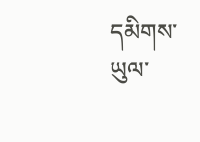དམིགས་ཡུལ་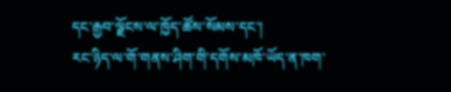དང་རྒྱབ་ལྗོངས་ལ་ཁྱོད་ཚོས་སོམས་དང་།
རང་ཉིད་ལ་གོ་གནས་ཤིག་གི་དགོས་མཁོ་ཡོད་ན་ཁག་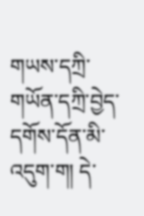གཡས་དཀྲི་གཡོན་དཀྲི་བྱེད་དགོས་དོན་མི་འདུག་ག། དེ་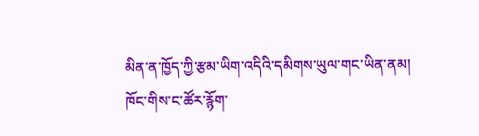མིན་ན་ཁྱོད་ཀྱི་རྩམ་ཡིག་འདིའི་དམིགས་ཡུལ་གང་ཡིན་ནམ།
ཁོང་གིས་ང་ཚོར་རྙོག་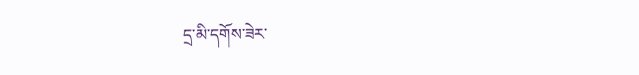དྲ་མི་དགོས་ཟེར་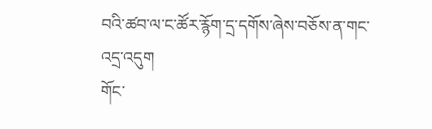བའི་ཚབ་ལ་ང་ཚོར་རྙོག་དྲ་དགོས་ཞེས་བཅོས་ན་གང་འདྲ་འདུག
གོང་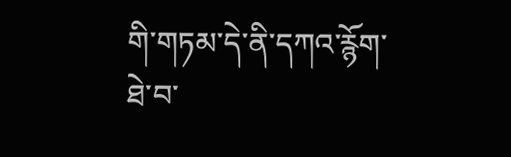གི་གཏམ་དེ་ནི་དཀའ་རྙོག་ཐེ་བ་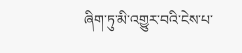ཞིག་ཏུ་མི་འགྱུར་བའི་ངེས་པ་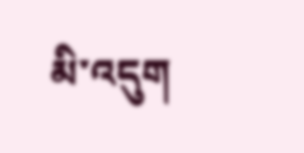མི་འདུག